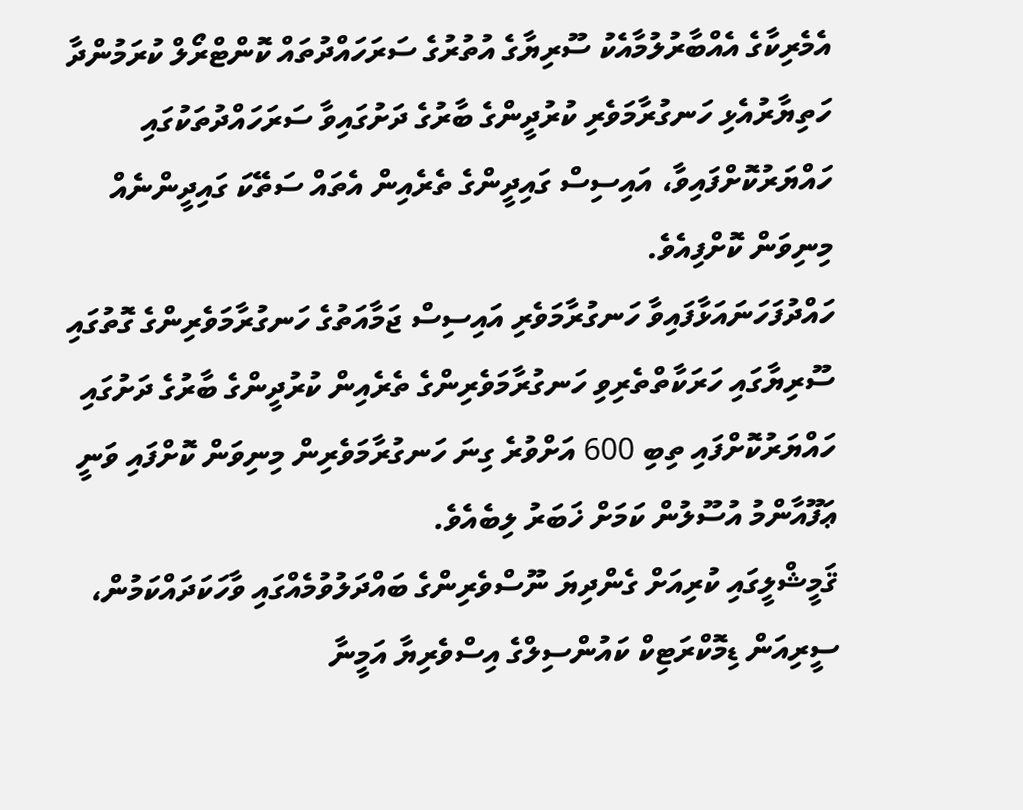އެމެރިކާގެ އެއްބާރުލުމާއެކު ސޫރިޔާގެ އުތުރުގެ ސަރަހައްދުތައް ކޮންޓްރޯލް ކުރަމުންދާ ހަތިޔާރުއެޅި ހަނގުރާމަވެރި ކުރުދީންގެ ބާރުގެ ދަށުގައިވާ ސަރަހައްދުތަކުގައި ހައްޔަރުކޮށްފައިވާ، އައިސިސް ގައިދީންގެ ތެރެއިން އެތައް ސަތޭކަ ގައިދީންނެއް މިނިވަން ކޮށްފިއެވެ.
ހައްދުފަހަނައަޅާފައިވާ ހަނގުރާމަވެރި އައިސިސް ޖަމާއަތުގެ ހަނގުރާމަވެރިންގެ ގޮތުގައި ސޫރިޔާގައި ހަރަކާތްތެރިވި ހަނގުރާމަވެރިންގެ ތެރެއިން ކުރުދީންގެ ބާރުގެ ދަށުގައި ހައްޔަރުކޮށްފައި ތިބި 600 އަށްވުރެ ގިނަ ހަނގުރާމަވެރިން މިނިވަން ކޮށްފައި ވަނީ ޢަފޫއާންމު އުސޫލުން ކަމަށް ޚަބަރު ލިބެއެވެ.
ޤަމީޝްލީގައި ކުރިއަށް ގެންދިޔަ ނޫސްވެރިންގެ ބައްދަލުވުމެއްގައި ވާހަކަދައްކަމުން، ސީރިއަން ޑިމޮކްރަޓިކް ކައުންސިލްގެ އިސްވެރިޔާ އަމީނާ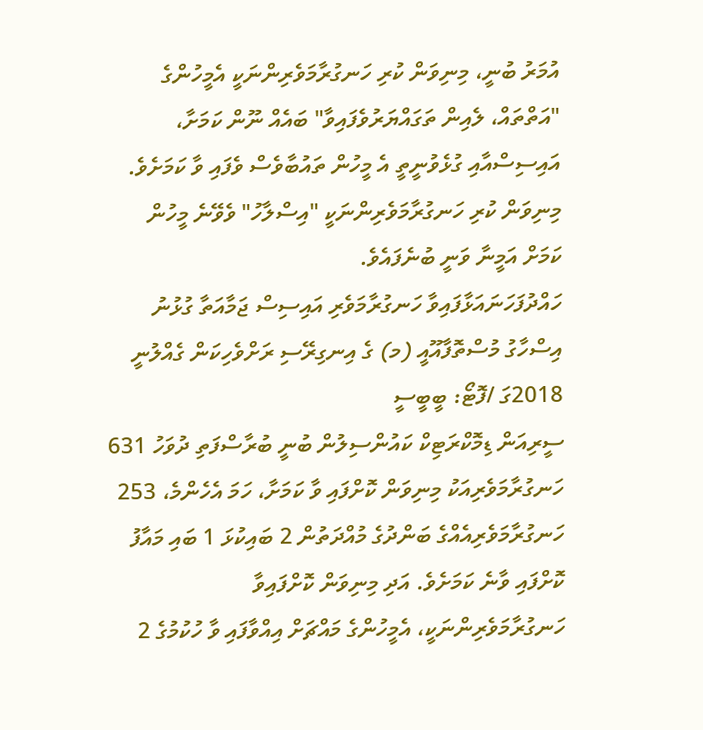އުމަރު ބުނީ، މިނިވަން ކުރި ހަނގުރާމަވެރިންނަކީ އެމީހުންގެ "އަތްތައް، ލެއިން ތަގައްޔަރުވެފައިވާ" ބައެއް ނޫން ކަމަށާ، އައިސިސްއާއި ގުޅެވުނީތީ އެ މީހުން ތައުބާވެސް ވެފައި ވާ ކަމަށެވެ. މިނިވަން ކުރި ހަނގުރާމަވެރިންނަކީ "އިސްލާހު" ވެވޭނެ މީހުން ކަމަށް އަމީނާ ވަނީ ބުނެފައެވެ.
ހައްދުފަހަނައަޅާފައިވާ ހަނގުރާމަވެރި އައިސިސް ޖަމާއަތާ ގުޅުނު އިސްހާގު މުސްތޮފާއޫއީ (މ) ގެ އިނގިރޭސި ރަށްވެހިކަން ގެއްލުނީ 2018ގަ /ފޮޓޯ: ބީބީސީ
ސީރިއަން ޑިމޮކްރަޓިކް ކައުންސިލުން ބުނީ ބުރާސްފަތި ދުވަހު 631 ހަނގުރާމަވެރިއަކު މިނިވަން ކޮށްފައި ވާ ކަމަށާ، ހަމަ އެހެންމެ، 253 ހަނގުރާމަވެރިއެއްގެ ބަންދުގެ މުއްދަތުން 2 ބައިކުޅަ 1 ބައި މައާފު ކޮށްފައި ވާނެ ކަމަށެވެ. އަދި މިނިވަން ކޮށްފައިވާ ހަނގުރާމަވެރިންނަކީ، އެމީހުންގެ މައްޗަށް އިއްވާފައި ވާ ހުކުމުގެ 2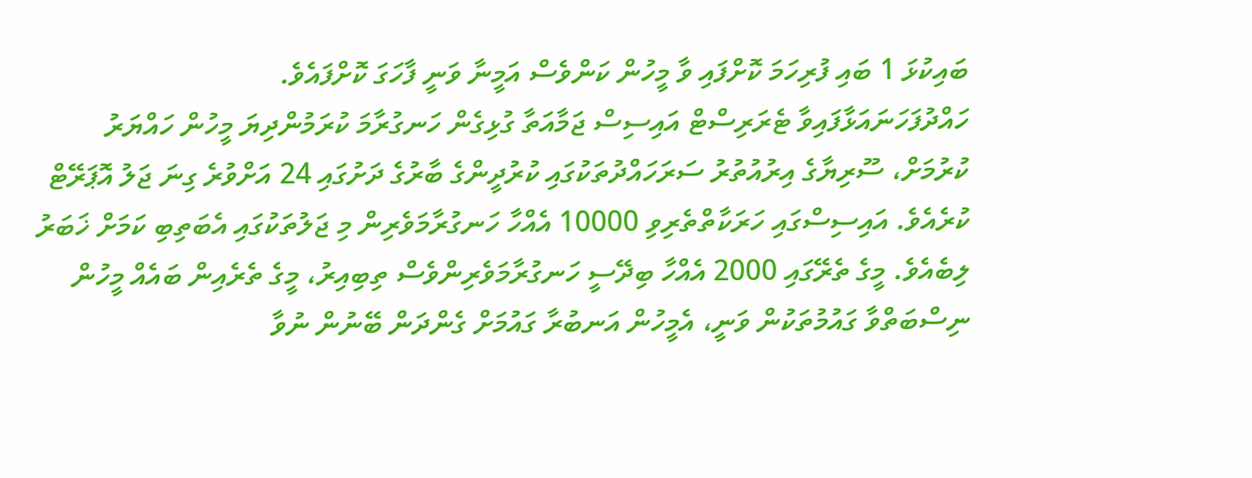ބައިކުޅަ 1 ބައި ފުރިހަމަ ކޮށްފައި ވާ މީހުން ކަންވެސް އަމީނާ ވަނީ ފާހަގަ ކޮށްފައެވެ.
ހައްދުފަހަނައަޅާފައިވާ ޓެރަރިސްޓް އައިސިސް ޖަމާއަތާ ގުޅިގެން ހަނގުރާމަ ކުރަމުންދިޔަ މީހުން ހައްޔަރު ކުރުމަށް، ސޫރިޔާގެ އިރުއުތުރު ސަރަހައްދުތަކުގައި ކުރުދީންގެ ބާރުގެ ދަށުގައި 24 އަށްވުރެ ގިނަ ޖަލު އޮޕަރޭޓް ކުރެއެވެ. އައިސިސްގައި ހަރަކާތްތެރިވި 10000 އެއްހާ ހަނގުރާމަވެރިން މި ޖަލުތަކުގައި އެބަތިބި ކަމަށް ޚަބަރު ލިބެއެވެ. މީގެ ތެރޭގައި 2000 އެއްހާ ބިދޭސީ ހަނގުރާމަވެރިންވެސް ތިބިއިރު، މީގެ ތެރެއިން ބައެއް މީހުން ނިސްބަތްވާ ގައުމުތަކުން ވަނީ، އެމީހުން އަނބުރާ ގައުމަށް ގެންދަން ބޭނުން ނުވާ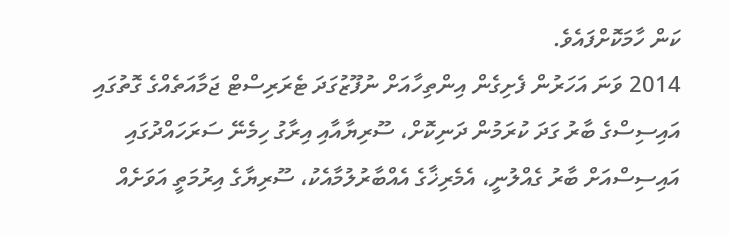ކަން ހާމަކޮށްފައެވެ.
2014 ވަނަ އަހަރުން ފެށިގެން އިންތިހާއަށް ނުފޫޒުގަދަ ޓެރަރިސްޓް ޖަމާއަތެއްގެ ގޮތުގައި އައިސިސްގެ ބާރު ގަދަ ކުރަމުން ދަނިކޮށް، ސޫރިޔާއާއި އިރާގު ހިމެނޭ ސަރަހައްދުގައި އައިސިސްއަށް ބާރު ގެއްލުނީ، އެމެރިޚާގެ އެއްބާރުލުމާއެކު، ސޫރިޔާގެ އިރުމަތީ އަވަށެއް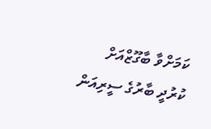ކަމަށްވާ ބާގޫޒްއަށް ކުރުދީ ބާރުގެ ސީރިއަން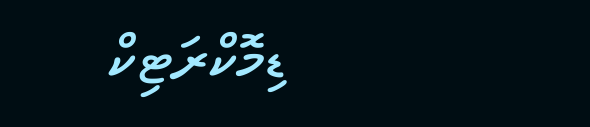ޑިމޮކްރަޓިކް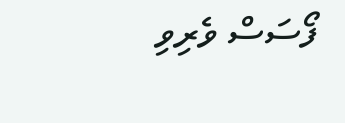ފޯސަސް ވެރިވި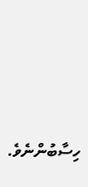ހިސާބުންނެވެ.